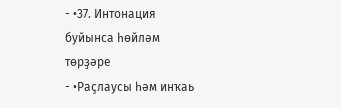- •37. Интонация буйынса һөйләм төрҙәре
- •Раҫлаусы һәм инҡаь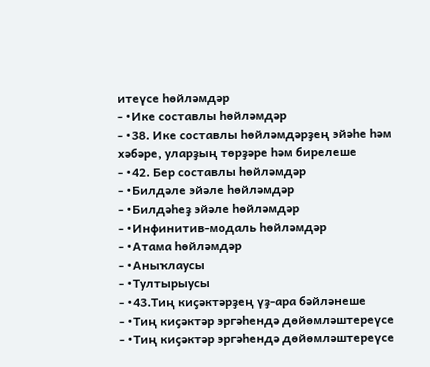итеүсе һөйләмдәр
- •Ике составлы һөйләмдәр
- •38. Ике составлы һөйләмдәрҙең эйәһе һәм хәбәре, уларҙың төрҙәре һәм бирелеше
- •42. Бер составлы һөйләмдәр
- •Билдәле эйәле һөйләмдәр
- •Билдәһеҙ эйәле һөйләмдәр
- •Инфинитив-модаль һөйләмдәр
- •Атама һөйләмдәр
- •Аныҡлаусы
- •Тултырыусы
- •43.Тиң киҫәктәрҙең үҙ-ара бәйләнеше
- •Тиң киҫәктәр эргәһендә дөйөмләштереүсе
- •Тиң киҫәктәр эргәһендә дөйөмләштереүсе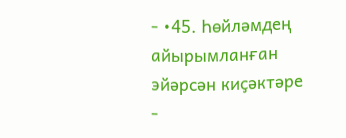- •45. Һөйләмдең айырымланған эйәрсән киҫәктәре
-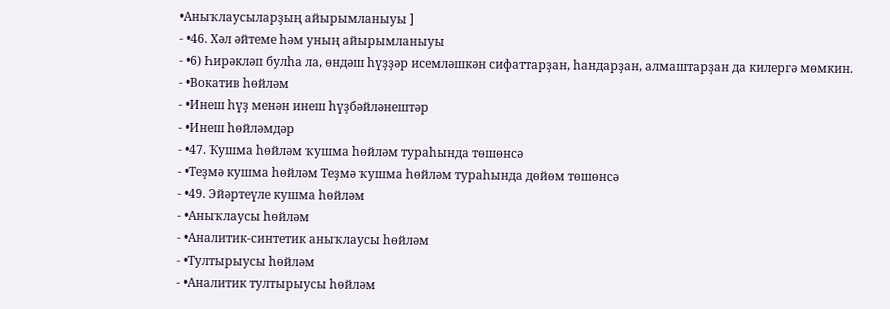•Аныҡлаусыларҙың айырымланыуы ]
- •46. Хәл әйтеме һәм уның айырымланыуы
- •6) Һирәкләп булһа ла, өндәш һүҙҙәр исемләшкән сифаттарҙан, һандарҙан, алмаштарҙан да килергә мөмкин.
- •Вокатив һөйләм
- •Инеш һүҙ менән инеш һүҙбәйләнештәр
- •Инеш һөйләмдәр
- •47. Ҡушма һөйләм ҡушма һөйләм тураһында төшөнсә
- •Теҙмә кушма һөйләм Теҙмә ҡушма һөйләм тураһында дөйөм төшөнсә
- •49. Эйәртеүле кушма һөйләм
- •Аныҡлаусы һөйләм
- •Аналитик-синтетик аныҡлаусы һөйләм
- •Тултырыусы һөйләм
- •Аналитик тултырыусы һөйләм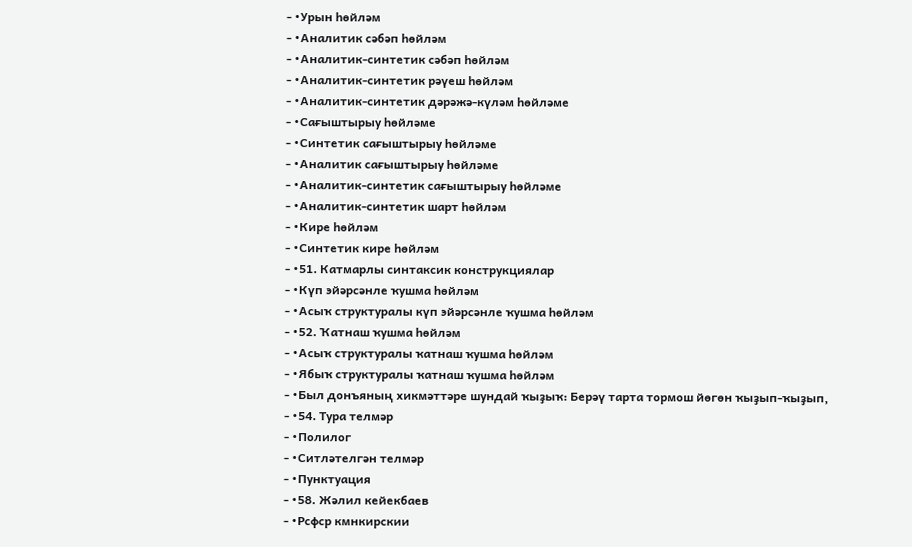- •Урын һөйләм
- •Аналитик сәбәп һөйләм
- •Аналитик-синтетик сәбәп һөйләм
- •Аналитик-синтетик рәүеш һөйләм
- •Аналитик-синтетик дәрәжә-күләм һөйләме
- •Сағыштырыу һөйләме
- •Синтетик сағыштырыу һөйләме
- •Аналитик сағыштырыу һөйләме
- •Аналитик-синтетик сағыштырыу һөйләме
- •Аналитик-синтетик шарт һөйләм
- •Кире һөйләм
- •Синтетик кире һөйләм
- •51. Катмарлы синтаксик конструкциялар
- •Күп эйәрсәнле ҡушма һөйләм
- •Асыҡ структуралы күп эйәрсәнле ҡушма һөйләм
- •52. Ҡатнаш ҡушма һөйләм
- •Асыҡ структуралы ҡатнаш ҡушма һөйләм
- •Ябыҡ структуралы ҡатнаш ҡушма һөйләм
- •Был донъяның хикмәттәре шундай ҡыҙыҡ: Берәү тарта тормош йөгөн ҡыҙып-ҡыҙып,
- •54. Тура телмәр
- •Полилог
- •Ситләтелгән телмәр
- •Пунктуация
- •58. Жәлил кейекбаев
- •Рсфср кмнкирскии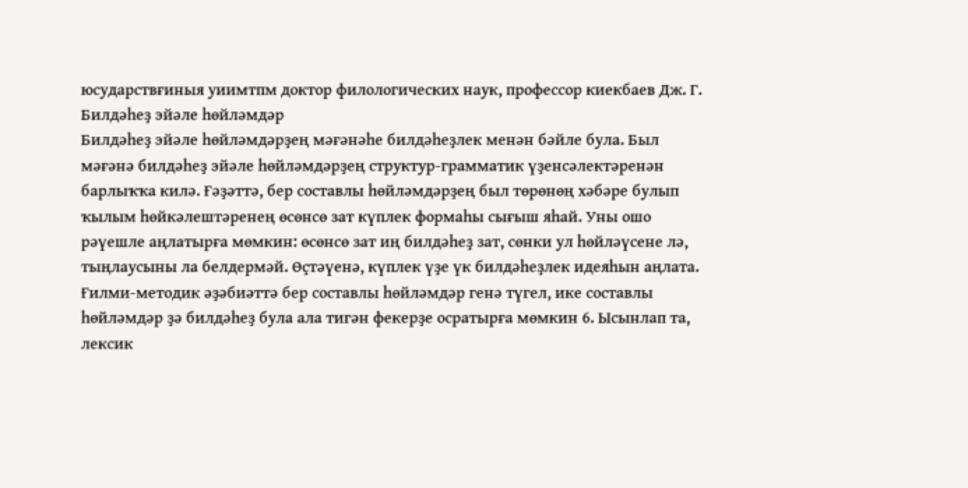юсударствғиныя уиимтпм доктор филологических наук, профессор киекбаев Дж. Г.
Билдәһеҙ эйәле һөйләмдәр
Билдәһеҙ эйәле һөйләмдәрҙең мәғәнәһе билдәһеҙлек менән бәйле була. Был мәғәнә билдәһеҙ эйәле һөйләмдәрҙең структур-грамматик үҙенсәлектәренән барлыҡҡа килә. Ғәҙәттә, бер составлы һөйләмдәрҙең был төрөнөң хәбәре булып ҡылым һөйкәлештәренең өсөнсө зат күплек формаһы сығыш яһай. Уны ошо рәүешле аңлатырға мөмкин: өсөнсө зат иң билдәһеҙ зат, сөнки ул һөйләүсене лә, тыңлаусыны ла белдермәй. Өҫтәүенә, күплек үҙе үк билдәһеҙлек идеяһын аңлата.
Ғилми-методик әҙәбиәттә бер составлы һөйләмдәр генә түгел, ике составлы һөйләмдәр ҙә билдәһеҙ була ала тигән фекерҙе осратырға мөмкин 6. Ысынлап та, лексик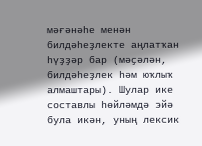мәғәнәһе менән билдәһеҙлекте аңлатҡан һүҙҙәр бар (мәҫәлән, билдәһеҙлек һәм юҡлыҡ алмаштары). Шулар ике составлы һөйләмдә эйә була икән, уның лексик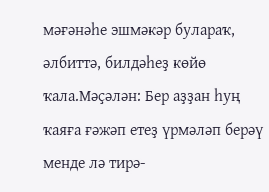мәғәнәһе эшмәкәр булараҡ, әлбиттә, билдәһеҙ көйө ҡала.Мәҫәлән: Бер аҙҙан һуң ҡаяға ғәжәп етеҙ үрмәләп берәү менде лә тирә-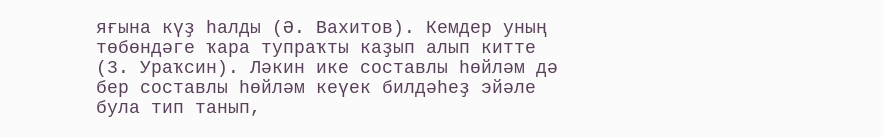яғына күҙ һалды (Ә. Вахитов). Кемдер уның төбөндәге ҡара тупраҡты каҙып алып китте (3. Ураҡсин). Ләкин ике составлы һөйләм дә бер составлы һөйләм кеүек билдәһеҙ эйәле була тип танып,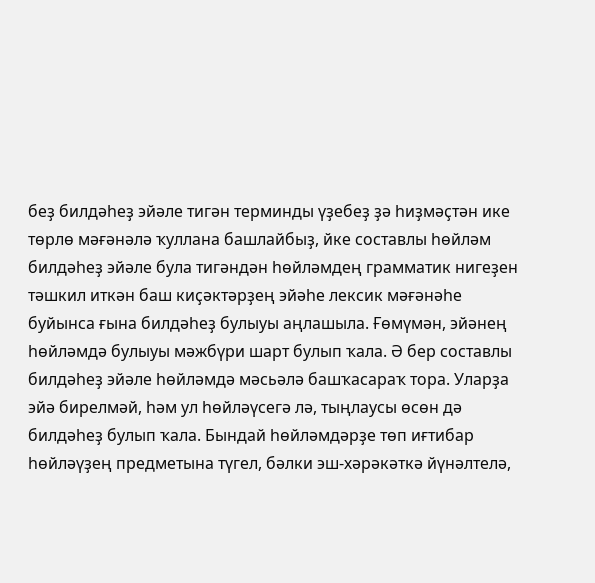беҙ билдәһеҙ эйәле тигән терминды үҙебеҙ ҙә һиҙмәҫтән ике төрлө мәғәнәлә ҡуллана башлайбыҙ, йке составлы һөйләм билдәһеҙ эйәле була тигәндән һөйләмдең грамматик нигеҙен тәшкил иткән баш киҫәктәрҙең эйәһе лексик мәғәнәһе буйынса ғына билдәһеҙ булыуы аңлашыла. Ғөмүмән, эйәнең һөйләмдә булыуы мәжбүри шарт булып ҡала. Ә бер составлы билдәһеҙ эйәле һөйләмдә мәсьәлә башҡасараҡ тора. Уларҙа эйә бирелмәй, һәм ул һөйләүсегә лә, тыңлаусы өсөн дә билдәһеҙ булып ҡала. Бындай һөйләмдәрҙе төп иғтибар һөйләүҙең предметына түгел, бәлки эш-хәрәкәткә йүнәлтелә,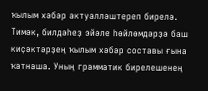ҡылым хәбәр актуалләштереп бирелә. Тимәк, билдәһеҙ эйәле һөйлөмдәрҙә баш киҫәктәрҙең ҡылым хәбәр составы ғына ҡатнаша. Уның грамматик бирелешенең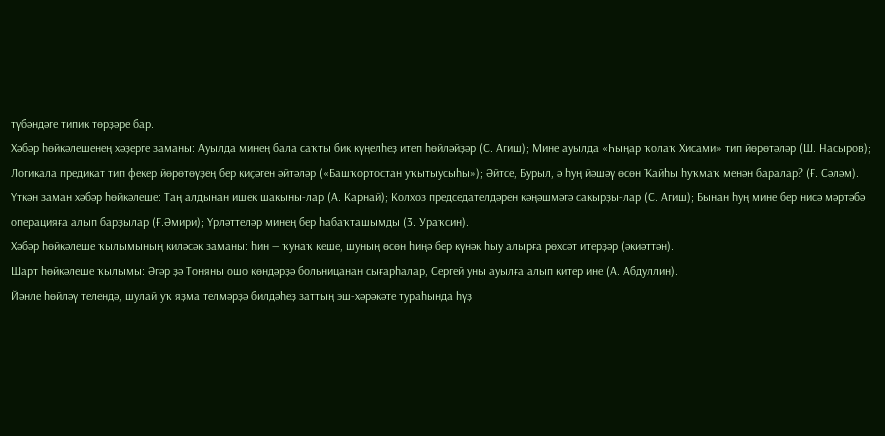түбәндәге типик төрҙәре бар.
Хәбәр һөйкәлешенең хәҙерге заманы: Ауылда минең бала саҡты бик күңелһеҙ итеп һөйләйҙәр (С. Агиш); Мине ауылда «Һыңар ҡолаҡ Хисами» тип йөрөтәләр (Ш. Насыров); Логикала предикат тип фекер йөрөтөүҙең бер киҫәген әйтәләр («Башҡортостан уҡытыусыһы»); Әйтсе, Бурыл, ә һуң йәшәү өсөн Ҡайһы һуҡмаҡ менән баралар? (Ғ. Сәләм).
Үткән заман хәбәр һөйкәлеше: Таң алдынан ишек шакыны-лар (А. Карнай); Колхоз председателдәрен кәңәшмәгә сакырҙы-лар (С. Агиш); Бынан һуң мине бер нисә мәртәбә операцияға алып барҙылар (Ғ.Әмири); Үрләттеләр минең бер һабаҡташымды (3. Ураҡсин).
Хәбәр һөйкәлеше ҡылымының киләсәк заманы: һин — ҡунаҡ кеше, шуның өсөн һиңә бер күнәк һыу алырға рөхсәт итерҙәр (әкиәттән).
Шарт һөйкәлеше ҡылымы: Әгәр ҙә Тоняны ошо көндәрҙә больницанан сығарһалар, Сергей уны ауылға алып китер ине (А. Абдуллин).
Йәнле һөйләү телендә, шулай уҡ яҙма телмәрҙә билдәһеҙ заттың эш-хәрәкәте тураһында һүҙ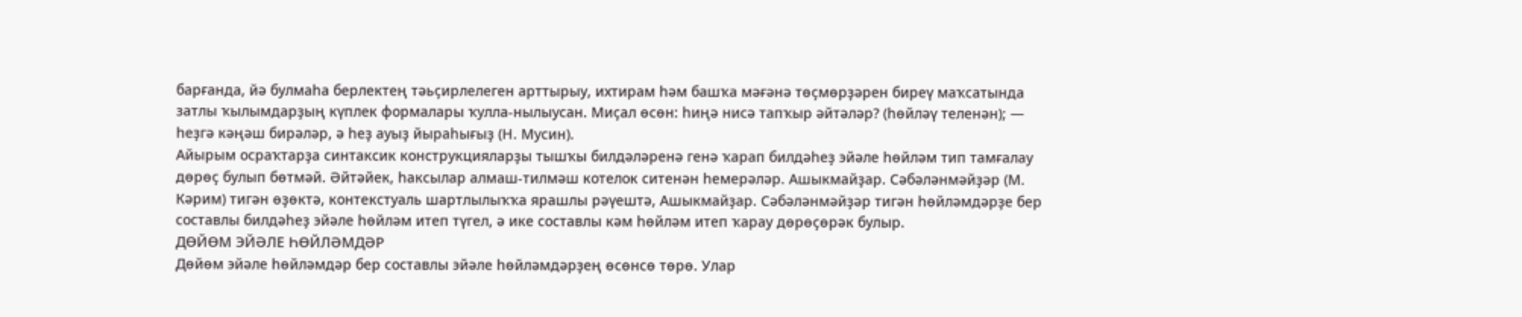барғанда, йә булмаһа берлектең тәьҫирлелеген арттырыу, ихтирам һәм башҡа мәғәнә төҫмөрҙәрен биреү маҡсатында затлы ҡылымдарҙың күплек формалары ҡулла-нылыусан. Миҫал өсөн: һиңә нисә тапҡыр әйтәләр? (һөйләү теленән); — һеҙгә кәңәш бирәләр, ә һеҙ ауыҙ йыраһығыҙ (Н. Мусин).
Айырым осраҡтарҙа синтаксик конструкцияларҙы тышҡы билдәләренә генә ҡарап билдәһеҙ эйәле һөйләм тип тамғалау дөрөҫ булып бөтмәй. Әйтәйек, һаксылар алмаш-тилмәш котелок ситенән һемерәләр. Ашыкмайҙар. Сәбәләнмәйҙәр (М. Кәрим) тигән өҙөктә, контекстуаль шартлылыҡҡа ярашлы рәүештә, Ашыкмайҙар. Сәбәләнмәйҙәр тигән һөйләмдәрҙе бер составлы билдәһеҙ эйәле һөйләм итеп түгел, ә ике составлы кәм һөйләм итеп ҡарау дөрөҫөрәк булыр.
ДӨЙӨМ ЭЙӘЛЕ ҺӨЙЛӘМДӘР
Дөйөм эйәле һөйләмдәр бер составлы эйәле һөйләмдәрҙең өсөнсө төрө. Улар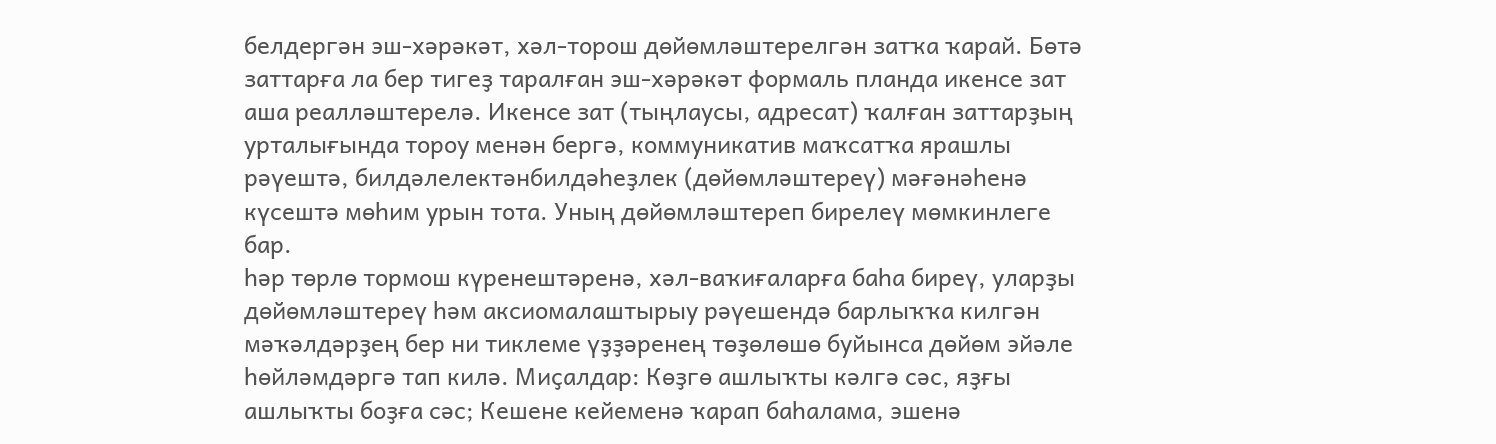белдергән эш-хәрәкәт, хәл-торош дөйөмләштерелгән затҡа ҡарай. Бөтә заттарға ла бер тигеҙ таралған эш-хәрәкәт формаль планда икенсе зат аша реалләштерелә. Икенсе зат (тыңлаусы, адресат) ҡалған заттарҙың урталығында тороу менән бергә, коммуникатив маҡсатҡа ярашлы рәүештә, билдәлелектәнбилдәһеҙлек (дөйөмләштереү) мәғәнәһенә күсештә мөһим урын тота. Уның дөйөмләштереп бирелеү мөмкинлеге бар.
һәр төрлө тормош күренештәренә, хәл-ваҡиғаларға баһа биреү, уларҙы дөйөмләштереү һәм аксиомалаштырыу рәүешендә барлыҡҡа килгән мәҡәлдәрҙең бер ни тиклеме үҙҙәренең төҙөлөшө буйынса дөйөм эйәле һөйләмдәргә тап килә. Миҫалдар: Көҙгө ашлыҡты кәлгә сәс, яҙғы ашлыҡты боҙға сәс; Кешене кейеменә ҡарап баһалама, эшенә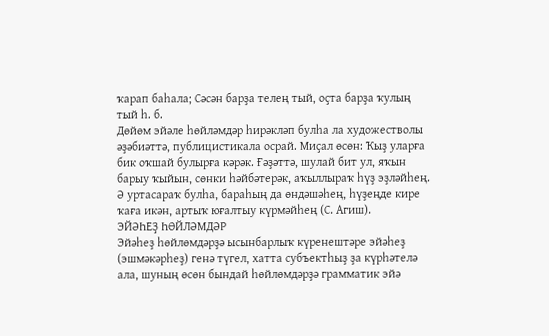ҡарап баһала; Сәсән барҙа телең тый, оҫта барҙа ҡулың тый һ. б.
Дөйөм эйәле һөйләмдәр һирәкләп булһа ла художестволы әҙәбиәттә, публицистикала осрай. Миҫал өсөн: Ҡыҙ уларға бик оҡшай булырға кәрәк. Ғәҙәттә, шулай бит ул, яҡын барыу ҡыйын, сөнки һәйбәтерәк, аҡыллыраҡ һүҙ эҙләйһең. Ә уртасараҡ булһа, бараһың да өндәшәһең, һүҙеңде кире ҡаға икән, артыҡ юғалтыу күрмәйһең (С. Агиш).
ЭЙӘҺЕҘ ҺӨЙЛӘМДӘР
Эйәһеҙ һөйлөмдәрҙә ысынбарлыҡ күренештәре эйәһеҙ (эшмәкәрһеҙ) генә түгел, хатта субъектһыҙ ҙа күрһәтелә ала, шуның өсөн бындай һөйлөмдәрҙә грамматик эйә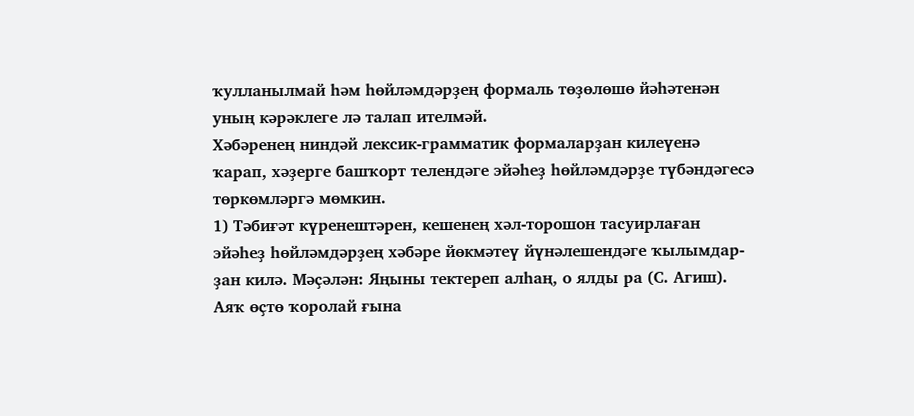ҡулланылмай һәм һөйләмдәрҙең формаль төҙөлөшө йәһәтенән уның кәрәклеге лә талап ителмәй.
Хәбәренең ниндәй лексик-грамматик формаларҙан килеүенә ҡарап, хәҙерге башҡорт телендәге эйәһеҙ һөйләмдәрҙе түбәндәгесә төркөмләргә мөмкин.
1) Тәбиғәт күренештәрен, кешенең хәл-торошон тасуирлаған эйәһеҙ һөйләмдәрҙең хәбәре йөкмәтеү йүнәлешендәге ҡылымдар- ҙан килә. Мәҫәлән: Яңыны тектереп алһаң, о ялды ра (С. Агиш). Аяҡ өҫтө ҡоролай ғына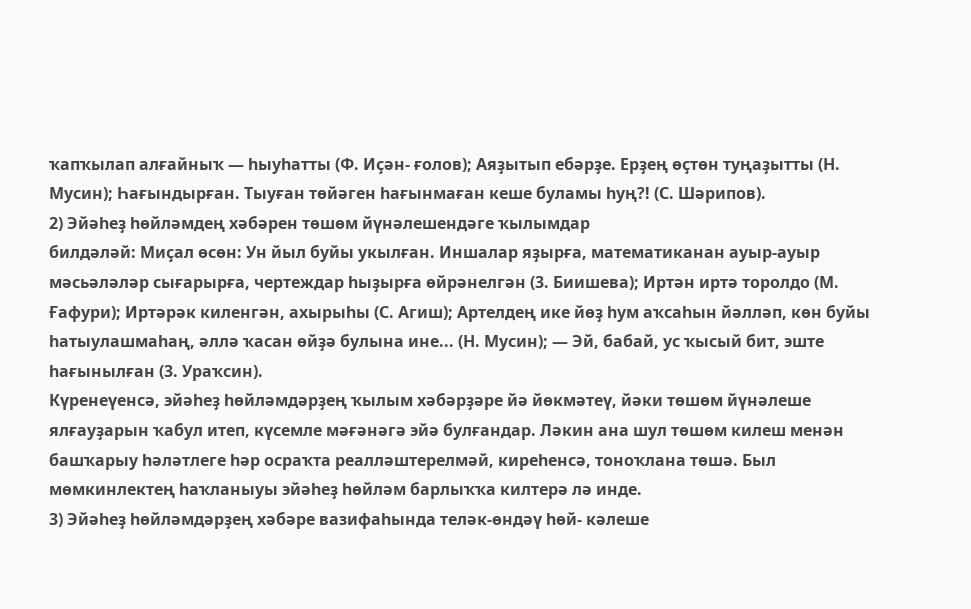ҡапҡылап алғайныҡ — һыуһатты (Ф. Иҫән- ғолов); Аяҙытып ебәрҙе. Ерҙең өҫтөн туңаҙытты (Н. Мусин); Һағындырған. Тыуған төйәген һағынмаған кеше буламы һуң?! (С. Шәрипов).
2) Эйәһеҙ һөйләмдең хәбәрен төшөм йүнәлешендәге ҡылымдар
билдәләй: Миҫал өсөн: Ун йыл буйы укылған. Иншалар яҙырға, математиканан ауыр-ауыр мәсьәләләр сығарырға, чертеждар һыҙырға өйрәнелгән (3. Биишева); Иртән иртә торолдо (М. Ғафури); Иртәрәк киленгән, ахырыһы (С. Агиш); Артелдең ике йөҙ һум аҡсаһын йәлләп, көн буйы һатыулашмаһаң, әллә ҡасан өйҙә булына ине... (Н. Мусин); — Эй, бабай, ус ҡысый бит, эште һағынылған (3. Ураҡсин).
Күренеүенсә, эйәһеҙ һөйләмдәрҙең ҡылым хәбәрҙәре йә йөкмәтеү, йәки төшөм йүнәлеше ялғауҙарын ҡабул итеп, күсемле мәғәнәгә эйә булғандар. Ләкин ана шул төшөм килеш менән башҡарыу һәләтлеге һәр осраҡта реалләштерелмәй, киреһенсә, тоноҡлана төшә. Был мөмкинлектең һаҡланыуы эйәһеҙ һөйләм барлыҡҡа килтерә лә инде.
3) Эйәһеҙ һөйләмдәрҙең хәбәре вазифаһында теләк-өндәү һөй- кәлеше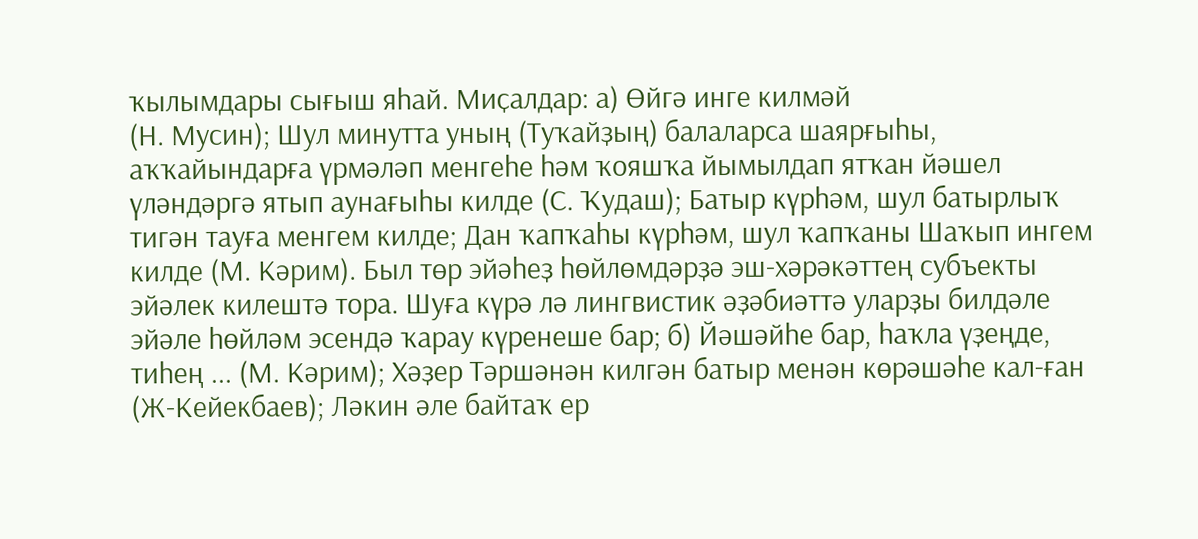ҡылымдары сығыш яһай. Миҫалдар: а) Өйгә инге килмәй
(Н. Мусин); Шул минутта уның (Туҡайҙың) балаларса шаярғыһы, аҡҡайындарға үрмәләп менгеһе һәм ҡояшҡа йымылдап ятҡан йәшел үләндәргә ятып аунағыһы килде (С. Ҡудаш); Батыр күрһәм, шул батырлыҡ тигән тауға менгем килде; Дан ҡапҡаһы күрһәм, шул ҡапҡаны Шаҡып ингем килде (М. Кәрим). Был төр эйәһеҙ һөйлөмдәрҙә эш-хәрәкәттең субъекты эйәлек килештә тора. Шуға күрә лә лингвистик әҙәбиәттә уларҙы билдәле эйәле һөйләм эсендә ҡарау күренеше бар; б) Йәшәйһе бар, һаҡла үҙеңде, тиһең ... (М. Кәрим); Хәҙер Тәршәнән килгән батыр менән көрәшәһе кал-ған (Ж-Кейекбаев); Ләкин әле байтаҡ ер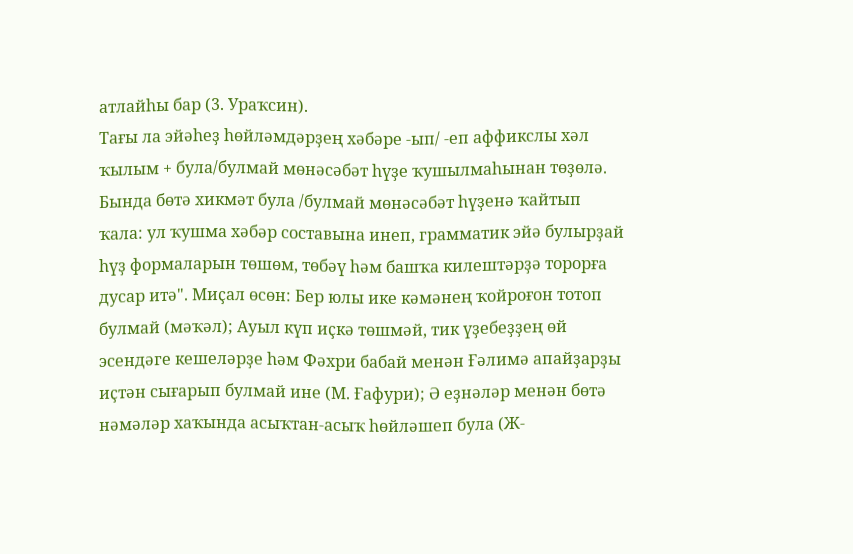атлайһы бар (3. Ураҡсин).
Тағы ла эйәһеҙ һөйләмдәрҙең хәбәре -ып/ -еп аффикслы хәл ҡылым + була/булмай мөнәсәбәт һүҙе ҡушылмаһынан төҙөлә. Бында бөтә хикмәт була /булмай мөнәсәбәт һүҙенә ҡайтып ҡала: ул ҡушма хәбәр составына инеп, грамматик эйә булырҙай һүҙ формаларын төшөм, төбәү һәм башҡа килештәрҙә торорға дусар итә". Миҫал өсөн: Бер юлы ике кәмәнең ҡойроғон тотоп булмай (мәҡәл); Ауыл күп иҫкә төшмәй, тик үҙебеҙҙең өй эсендәге кешеләрҙе һәм Фәхри бабай менән Ғәлимә апайҙарҙы иҫтән сығарып булмай ине (М. Ғафури); Ә еҙнәләр менән бөтә нәмәләр хаҡында асыҡтан-асыҡ һөйләшеп була (Ж-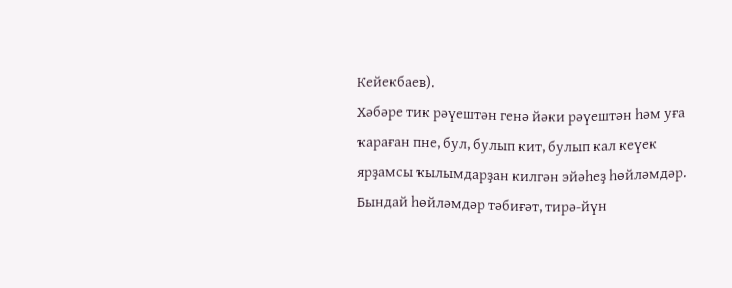Кейекбаев).
Хәбәре тик рәүештән генә йәки рәүештән һәм уға ҡараған пне, бул, булып кит, булып кал кеүек ярҙамсы ҡылымдарҙан килгән эйәһеҙ һөйләмдәр. Бындай һөйләмдәр тәбиғәт, тирә-йүн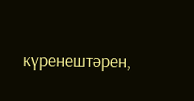күренештәрен,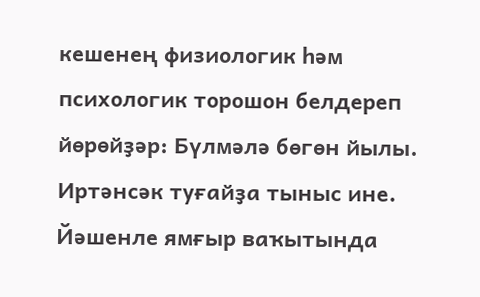кешенең физиологик һәм психологик торошон белдереп йөрөйҙәр: Бүлмәлә бөгөн йылы. Иртәнсәк туғайҙа тыныс ине. Йәшенле ямғыр ваҡытында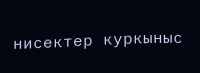нисектер куркыныс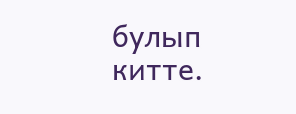булып китте.